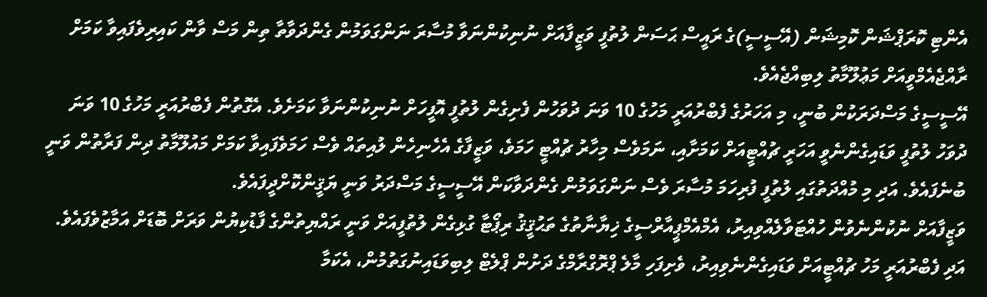އެންޓި ކޮރަޕްޝަން ކޮމިޝަން (އޭސީސީ)ގެ ރައީސް ޙަސަން ލުތުފީ ވަޒީފާއަށް ނުނިކުންނަވާ މުސާރަ ނަންގަވަމުން ގެންދަވާތާ ތިން މަސް ވާން ކައިރިވެފައިވާ ކަމަށް ރާއްޖެއެމްވީއަށް މަޢުލޫމާތު ލިބިއްޖެއެވެ.
އޭސީސީގެ މަސްދަރަކުން ބުނީ، މި އަހަރުގެ ފެބްރުއަރީ މަހުގެ 10 ވަނަ ދުވަހުން ފެށިގެން ލުތުފީ އޮފީހަށް ނުނިކުންނަވާ ކަމަށެވެ. އެގޮތުން ފެބްރުއަރީ މަހުގެ 10 ވަނަ ދުވަހު ލުތުފީ ވަޑައިގެންނެވީ އަހަރީ ޗުއްޓީއަށް ކަމަށާއި، ނަމަވެސް މިހާރު ޗުއްޓީ ހަމަވެ، ވަޒީފާގެ އެހެނިހެން ލުއިތައް ވެސް ހަމަވެފައިވާ ކަމަށް މައުލޫމާތު ދިން ފަރާތުން ވަނީ ބުނެފައެވެ. އަދި މި މުއްދަތުގައި ލުތުފީ ފުރިހަމަ މުސާރަ ވެސް ނަންގަވަމުން ގެންދަވާކަން އޭސީސީގެ މަސްދަރު ވަނީ ޔަޤީންކޮށްދީފައެވެ.
ވަޒީފާއަށް ނުކުންނެވުން ހުއްޓަވާލެއްވިއިރު، އެމްއެމްޕީއާރްސީގެ ޚިޔާނާތުގެ ތަޙުޤީޤު ރިޕޯޓާ ގުޅިގެން ލުތުފީއަށް ވަނީ ރައްޔިތުންގެ ފާޑުކިޔުން ވަރަށް ބޮޑަށް އަމާޒުވެފައެވެ. އަދި ފެބްރުއަރީ މަހު ޗުއްޓީއަށް ވަޑައިގެންނެވިއިރު، ވެށިފަހި މާލެ ޕްރޮގްރާމްގެ ދަށުން ޕްލެޓް ލިބިވަޑައިނުގަތުމުން، އެކަމާ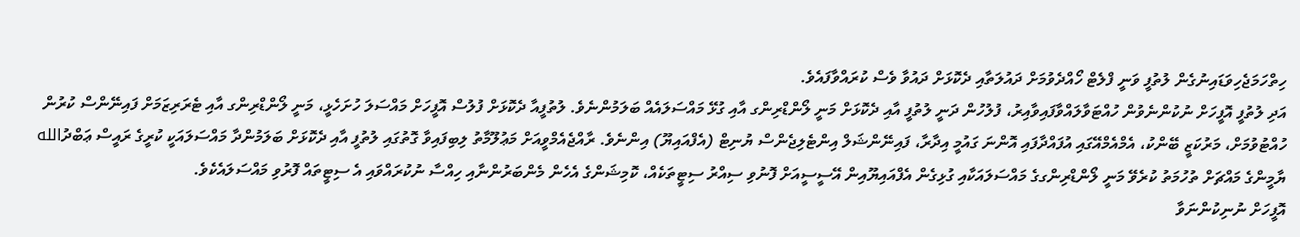ހިތްހަމަޖެހިވަޑައިނުގެން ލުތުފީ ވަނީ ފްލެޓް ހޯއްދެވުމަށް ދައުލަތާއި ދެކޮޅަށް ދައުވާ ވެސް ކުރައްވާފައެވެ.
އަދި ލުތުފީ އޮފީހަށް ނުކުންނެވުން ހުއްޓަވާލައްވާފައިވާއިރު، ފުލުހުން ދަނީ ލުތުފީ އާއި ދެކޮޅަށް މަނީ ލޯންޑްރިންގ އާއި ގުޅޭ މައްސަލައެއް ބަލަމުންނެވެ. ލުތުފީއާ ދެކޮޅަށް ފުލުސް އޮފީހަށް މައްސަލަ ހުށަހެޅީ، މަނީ ލޯންޑްރިންގ އާއި ޓެރަރިޒަމަށް ފައިނޭންސް ކުރުން ހުއްޓުވުމަށް، މަރުކަޒީ ބޭންކު، އެމްއެމްއޭގައި އުފައްދާފައި އޮންނަ ގައުމީ އިދާރާ، ފައިނޭންޝަލް އިންޓެލިޖެންސް ޔުނިޓް (އެފްއައިޔޫ) އިންނެވެ. ރާއްޖެއެމްވީއަށް މަޢުލޫމާތު ލިބިފައިވާ ގޮތުގައި ލުތުފީ އާއި ދެކޮޅަށް ބަލަމުންދާ މައްސަލައަކީ ކުރީގެ ރައީސް ޢަބްދުالله ޔާމީންގެ މައްޗަށް ތުހުމަތު ކުރެވޭ މަނީ ލޯންޑްރިންގގެ މައްސަލައަކާއި ގުޅިގެން އެފްއައިޔޫއިން އޭސީސީއަށް ފޮނުވި ސިއްރު ސިޓީތަކެއް، ކޮމިޝަންގެ އެހެން މެންބަރުންނާއި ހިއްސާ ނުކުރައްވައި އެ ސިޓީތައް ފޮރުވި މައްސަލައެކެވެ.
އޮފީހަށް ނުނިކުންނަވާ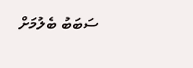ސަބަބު ބެލުމަށް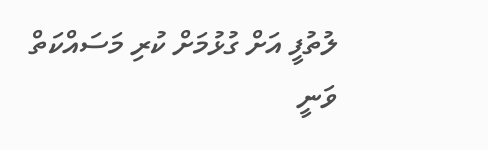ލުތުފީ އަށް ގުޅުމަށް ކުރި މަސައްކަތް ވަނީ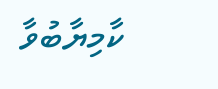ކާމިޔާބުވާ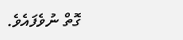ގޮތް ނުވެފައެވެ.